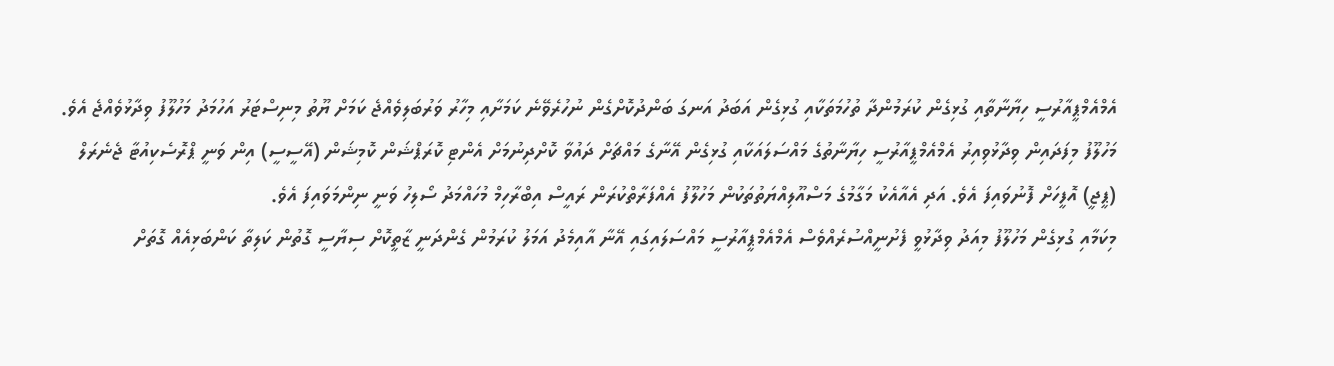އެމްއެމްޕީއާރުސީ ހިޔާނާތާއި ގުޅިގެން ކުރަމުންދާ ތުހުމަތަކާއި ގުޅިގެން އަބަދު އަނގަ ބަންދުކޮށްގެން ނުހުރެވޭނެ ކަމަށާއި މިހާރު ވަރުބަލިވެއްޖެ ކަމަށް ޔޫތު މިނިސްޓަރު އަހުމަދު މަހުލޫފު ވިދާޅުވެއްޖެ އެވެ.
މަހުލޫފު މިފަދައިން ވިދާޅުވިއިރު އެމްއެމްޕީއާރުސީ ހިޔާނާތުގެ މައްސަލައަކާއި ގުޅިގެން އޭނާގެ މައްޗަށް ދައުވާ ކޮށްދިނުމަށް އެންޓި ކޮރަޕްޝަން ކޮމިޝަން (އޭސީސީ) އިން ވަނީ ޕްރޮސެކިއުޓާ ޖެނެރަލް (ޕީޖީ) އޮފީހަށް ފޮނުވައިފަ އެވެ. އަދި އެއާއެކު މަގާމުގެ މަސްއޫލިއްޔަތުތަކުން މަހުލޫފު އެއްފަރާތްކުރަން ރައީސް އިބްރާހިމް މުހައްމަދު ސޯލިހު ވަނީ ނިންމަވައިފަ އެވެ.
މިކަމާއި ގުޅިގެން މަހުލޫފު މިއަދު ވިދާޅުވީ ފެށުނީއްސުރެއްވެސް އެމްއެމްޕީއާރުސީ މައްސަލައިގައި އޭނާ އާއިމެދު އަމަލު ކުރަމުން ގެންދަނީ ޒާތީކޮށް ސިޔާސީ ގޮތުން ކަލިތާ ކަންބަޅިއެއް ގޮތަށް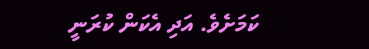ކަމަށެވެ. އަދި އެކަން ކުރަނީ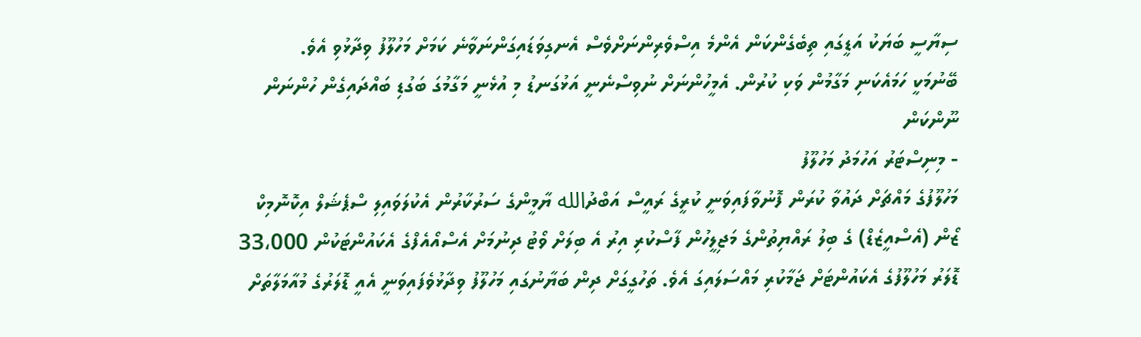ސިޔާސީ ބަޔަކު އަޑީގައި ތިބެގެންކަން އެންމެ އިސްވެރިންނަށްވެސް އެނގިވަޑައިގަންނަވާނެ ކަމަށް މަހުލޫފު ވިދާޅުވި އެވެ.
ބޭނުމަކީ ހަމައެކަނި މަގާމުން ވަކި ކުރުން. އެމީހުންނަށް ނުވިސްނެނީ އަޅުގަނޑު މި އުޅެނީ މަގާމުގަ ބަގުޑި ބައްދައިގެން ހުންނަން ނޫންކަން
- މިނިސްޓަރު އަހުމަދު މަހުލޫފު
މަހުލޫފުގެ މައްޗަށް ދައުވާ ކުރަން ފޮނުވާފައިވަނީ ކުރީގެ ރައީސް އަބްދުالله ޔާމީންގެ ސަރުކާރުން އެކުލަވައިލި ސްޕެޝަލް އިކޮނޮމިކް ޒޯން (އެސްއީޒެޑް) ގެ ބިލު ރައްޔިތުންގެ މަޖިލީހުން ފާސްކުރި އިރު އެ ބިލަށް ވޯޓު ދިނުމަށް އެސްއޯއެފްގެ އެކައުންޓަކުން 33،000 ޑޮލަރު މަހުލޫފުގެ އެކައުންޓަށް ޖަމާކުރި މައްސަލައިގަ އެވެ. ތަހުގީގަށް ދިން ބަޔާނުގައި މަހުލޫފު ވިދާޅުވެފައިވަނީ އެއީ ޑޮލަރުގެ މުއާމަލާތަށް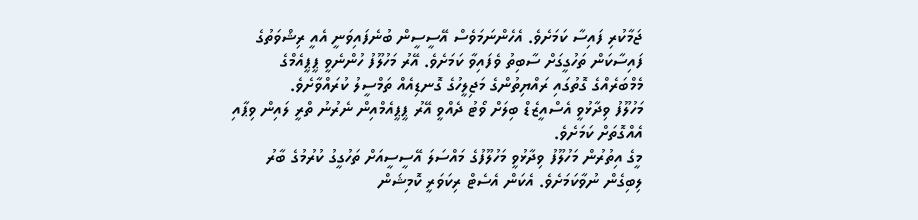ޖަމާކުރި ފައިސާ ކަމަށެވެ. އެހެންނަމަވެސް އޭސީސީން ބުނެފައިވަނީ އެއީ ރިޝްވަތުގެ ފައިސާކަން ތަހުގީގަށް ސާބިތު ވެފައިވާ ކަމަށެވެ. އޭރު މަހުލޫފު ހުންނެވީ ޕީޕީއެމްގެ މެމްބަރެއްގެ ގޮތުގައި ރައްޔިތުންގެ މަޖިލީހުގެ ގޮނޑިއެއް ތަމްސީލު ކުރައްވާށެވެ.
މަހުލޫފު ވިދާޅުވީ އެސްއީޒެޑް ބިލަށް ވޯޓު ދެއްވީ އޭރު ޕީޕީއެމްއިން ނެރުނު ތްރީ ލައިން ވިޕާއި އެއްގޮތަށް ކަމަށެވެ.
މީގެ އިތުރުން މަހުލޫފު ވިދާޅުވީ މަހުލޫފުގެ މައްސަލަ އޭސީސީއަށް ތަހުގީގު ކުރުމުގެ ބާރު ލިބިގެން ނުވާކަމަށެވެ. އެކަން އެސެޓް ރިކަވަރީ ކޮމިޝަން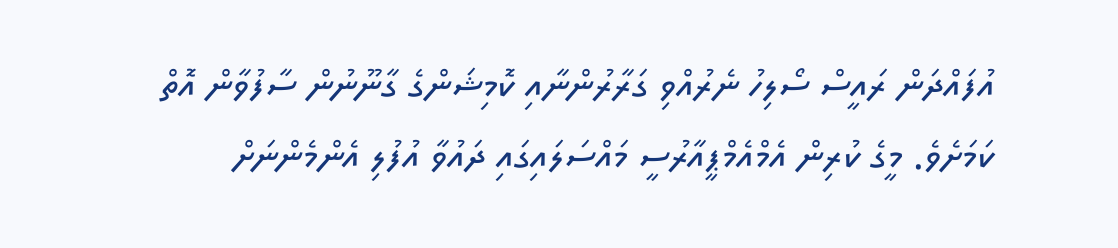އުފައްދަން ރައީސް ސޯލިހު ނެރުއްވި ގަރާރުންނާއި ކޮމިޝަންގެ ގާނޫނުން ސާފުވާން އޮތް ކަމަށެވެ. މީގެ ކުރިން އެމްއެމްޕީއާރުސީ މައްސަލައިގައި ދައުވާ އުފުލި އެންމެންނަށް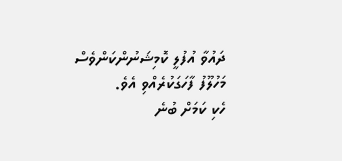ދައުވާ އުފުލީ ކޮމިޝަނުންކަންވެސް މަހުލޫފު ފާހަގަކުރެއްވި އެވެ.
ހެކި ކަމަށް ބުނެ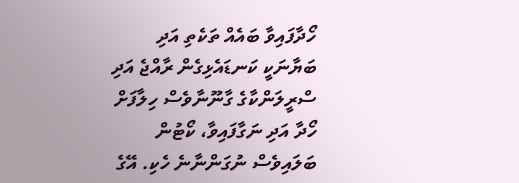ހޯދާފައިވާ ބައެއް ތަކެތި އަދި ބަޔާނަކީ ކަނޑައެޅިގެން ރާއްޖެ އަދި ސްރީލަންކާގެ ގާނޫނާވެސް ހިލާފަށް ހޯދާ އަދި ނަގާފައިވާ، ކޯޓުން ބަލައިވެސް ނުގަންނާނެ ހެކި. އޭގެ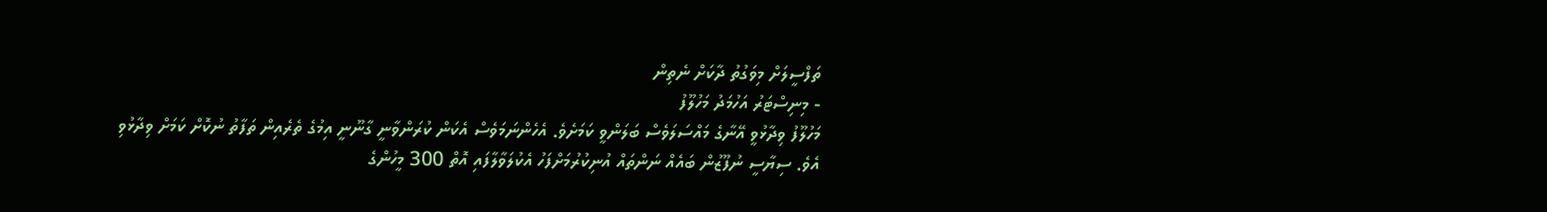ތަފްސީލަށް މިވަގުތު ދާކަށް ނެތިން
- މިނިސްޓަރު އަހުމަދު މަހުލޫފު
މަހުލޫފު ވިދާޅުވީ އޭނާގެ މައްސަލަވެސް ބަލަންވީ ކަމަށެވެ. އެހެންނަމަވެސް އެކަން ކުރަންވާނީ ގާނޫނީ އިމުގެ ތެރެއިން ތަފާތު ނުކޮށް ކަމަށް ވިދާޅުވި އެވެ. ސިޔާސީ ނުފޫޒުން ބައެއް ނަންތައް އުނިކުރުމަށްފަހު އެކުލަވާލާފައި އޮތް 300 މީހުންގެ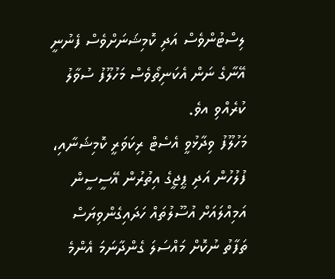ލިސްޓުންވެސް އަދި ކޮމިޝަނަށްވެސް ފެނުނީ އޭނާގެ ނަން އެކަނިތޯވެސް މަހުލޫފު ސުވާލު ކުރެއްވި އވެ.
މަހުލޫފު ވިދާޅުވީ އެސެޓް ރިކަވަރީ ކޮމިޝަނާއި، ފުލުހުން އަދި ޕީޖީގެ އިތުރުން އޭސީސީން އަމިއްލައަށް އުސޫލުތައް ހަދައިގެންވިޔަސް ތަފާތު ނުކޮށް މައްސަލަ ގެންދާނަމަ އެންމެ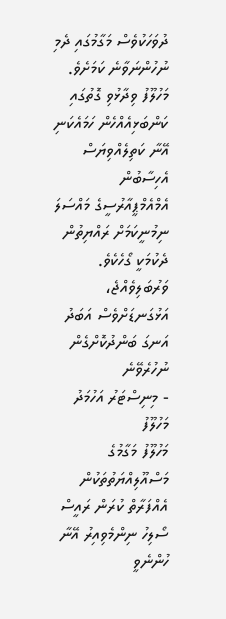ދުވަހަކުވެސް މަގާމުގައި ދެމި ނުހުންނަވާނެ ކަމަށެވެ.
މަހުލޫފު ވިދާޅުވި ގޮތުގައި ކަންބަޅިއެއްހެން ހަމައެކަނި އޭނާ ކަތިލެއްވިޔަސް އެހިސާބުން އެމްއެމްޕީއާރުސީގެ މައްސަލަ ނިމުނީކަމަށް ރައްޔިތުން ދެކުމަކީ ގޯހެކެވެ.
ވަރުބަލިވެއްޖެ، އަޅުގަނޑަށްވެސް އަބަދު އަނގަ ބަންދުކޮށްގެން ނުހުރެވޭނެ
- މިނިސްޓަރު އަހުމަދު މަހުލޫފު
މަހުލޫފު މަގާމުގެ މަސްއޫލިއްޔަތުތަކުން އެއްފަރާތް ކުރަން ރައީސް ސޯލިހު ނިންމެވިއިރު އޭނާ ހުންނެވީ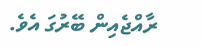ރާއްޖެއިން ބޭރުގަ އެވެ.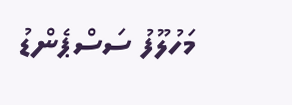މަހުލޫފު ސަސްޕެންޑު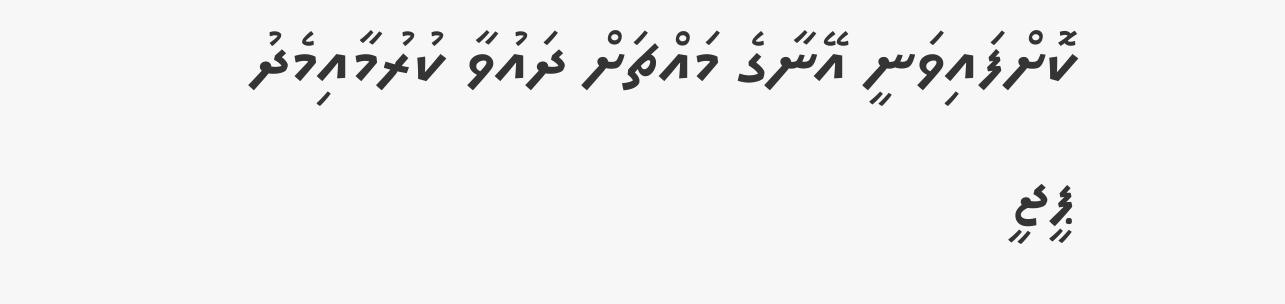ކޮށްފައިވަނީ އޭނާގެ މައްޗަށް ދައުވާ ކުރުމާއިމެދު ޕީޖީ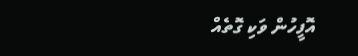އޮފީހުން ވަކި ގޮތެއް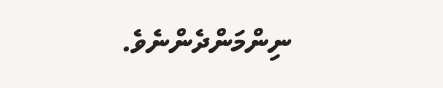ނިންމަންދެންނެވެ.